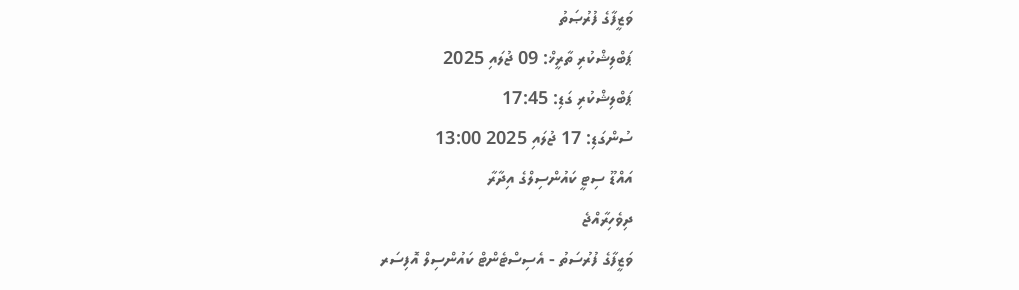ވަޒީފާގެ ފުރުޞަތު
ޕަބްލިޝްކުރި ތާރީޚް: 09 ޖުލައި 2025
ޕަބްލިޝްކުރި ގަޑި: 17:45
ސުންގަޑި: 17 ޖުލައި 2025 13:00
އައްޑޫ ސިޓީ ކައުންސިލްގެ އިދާރާ
ދިވެހިރާއްޖެ
ވަޒީފާގެ ފުރުސަތު - އެސިސްޓެންޓް ކައުންސިލް އޮފިސަރ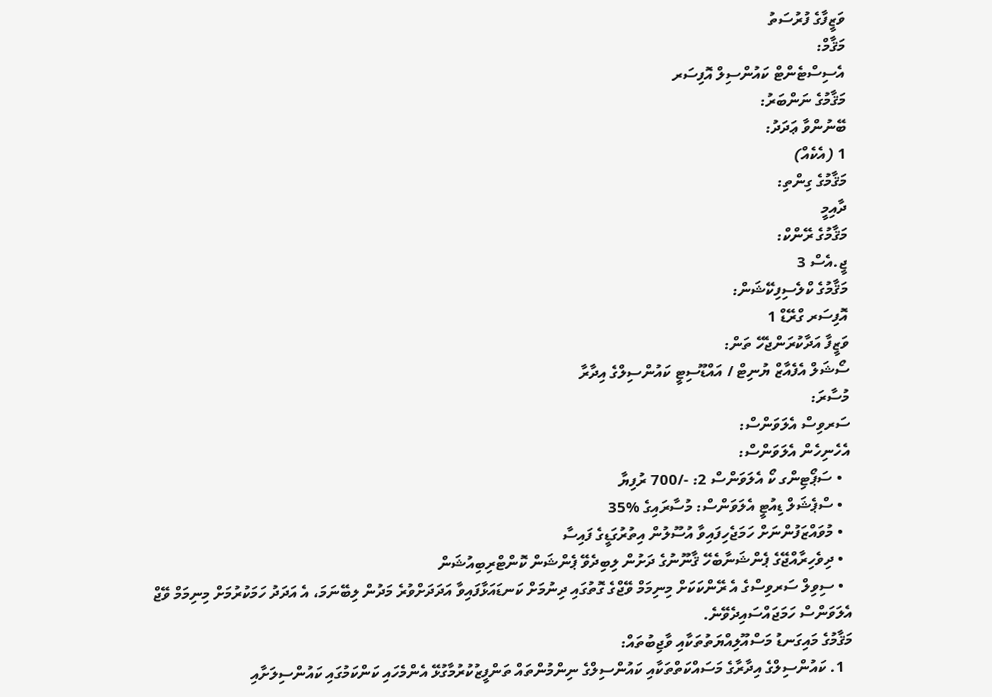ވަޒީފާގެ ފުރުސަތު
މަޤާމް:
އެސިސްޓެންޓް ކައުންސިލް އޮފިސަރ
މަޤާމުގެ ނަންބަރު:
ބޭނުންވާ ޢަދަދު:
1 (އެކެއް)
މަޤާމުގެ ގިންތި:
ދާއިމީ
މަޤާމުގެ ރޭންކް:
ޖީ.އެސް 3
މަޤާމުގެ ކްލެސިފިކޭޝަން:
އޮފިސަރ ގްރޭޑް 1
ވަޒީފާ އަދާކުރަންޖެހޭ ތަން:
ސޯޝަލް އެފެއާޒް ޔުނިޓް / އައްޑޫސިޓީ ކައުންސިލްގެ އިދާރާ
މުސާރަ:
ސަރވިސް އެލަވަންސް:
އެހެނިހެން އެލަވަންސް:
  • ސަޕޯޓިންގ ކޯ އެލަވަންސް 2: -/700 ރުފިޔާ
  • ސްޕެޝަލް ޑިއުޓީ އެލަވަންސް: މުސާރައިގެ %35
  • މުވައްޒަފުންނަށް ހަމަޖެހިފައިވާ އުސޫލުން އިތުރުގަޑީގެ ފައިސާ
  • ދިވެހިރާއްޖޭގެ ޕެންޝަނާބެހޭ ޤާނޫނުގެ ދަށުން ލިބިދެވޭ ޕެންޝަން ކޮންޓްރިބިއުޝަން
  • ސިވިލް ސަރވިސްގެ އެ ރޭންކަކަށް މިނިމަމް ވޭޖްގެ ގޮތުގައި ދިނުމަށް ކަނޑައަޅާފައިވާ އަދަދަށްވުރެ މަދުން ލިބޭނަމަ، އެ އަދަދު ހަމަކުރުމަށް މިނިމަމް ވޭޖް އެލަވަންސް ހަމަޖައްސައިދެވޭނެ.
މަޤާމުގެ މައިގަނޑު މަސްއޫލިއްޔަތުތަކާއި ވާޖިބުތައް:
  1. ކައުންސިލްގެ އިދާރާގެ މަސައްކަތްތަކާއި ކައުންސިލްގެ ނިންމުންތައް ތަންފީޒުކުރުމާގުޅޭ އެންމެހައި ކަންކަމުގައި ކައުންސިލަށާއި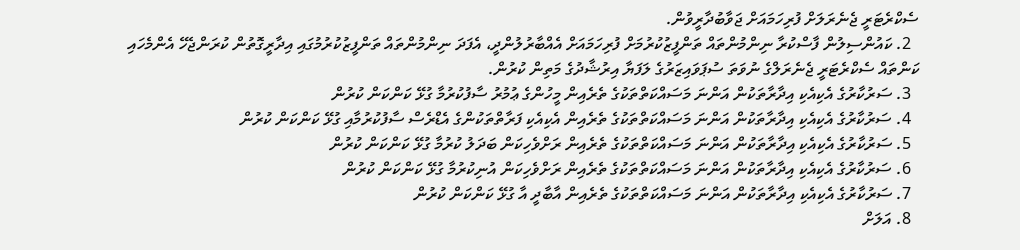ސެކްރެޓަރީ ޖެނެރަލަށް ފުރިހަމައަށް ޖަވާބުދާރީވުން.
  2. ކައުންސިލުން ފާސްކުރާ ނިންމުންތައް ތަންފީޒުކުރުމަށް ފުރިހަމައަށް އެއްބާރުލުންދީ، އެފަދަ ނިންމުންތައް ތަންފީޒުކުރުމުގައި އިދާރީގޮތުން ކުރަންޖެހޭ އެންމެހައި ކަންތައް ސެކްރެޓަރީ ޖެނެރަލްގެ ނުވަތަ ސުޕަވައިޒަރުގެ ލަފަޔާ އިރުޝާދުގެ މަތިން ކުރުން.
  3. ސަރުކާރުގެ އެކިއެކި އިދާރާތަކުން އަންނަ މަސައްކަތްތަކުގެ ތެރެއިން މީހުންގެ ޢުމުރު ސާފުކުރުމާ ގުޅޭ ކަންކަން ކުރުން
  4. ސަރުކާރުގެ އެކިއެކި އިދާރާތަކުން އަންނަ މަސައްކަތްތަކުގެ ތެރެއިން އެކިއެކި ފަރާތްތަކުންގެ އެޑްރެސް ސާފުކުރުމާއި ގުޅޭ ކަންކަން ކުރުން
  5. ސަރުކާރުގެ އެކިއެކި އިދާރާތަކުން އަންނަ މަސައްކަތްތަކުގެ ތެރެއިން ރަށްވެހިކަން ބަދަލު ކުރުމާ ގުޅޭ ކަންކަން ކުރުން
  6. ސަރުކާރުގެ އެކިއެކި އިދާރާތަކުން އަންނަ މަސައްކަތްތަކުގެ ތެރެއިން ރަށްވެހިކަން އުނިކުރުމާ ގުޅޭ ކަންކަން ކުރުން
  7. ސަރުކާރުގެ އެކިއެކި އިދާރާތަކުން އަންނަ މަސައްކަތްތަކުގެ ތެރެއިން އާބާދީ އާ ގުޅޭ ކަންކަން ކުރުން
  8. އަލަށް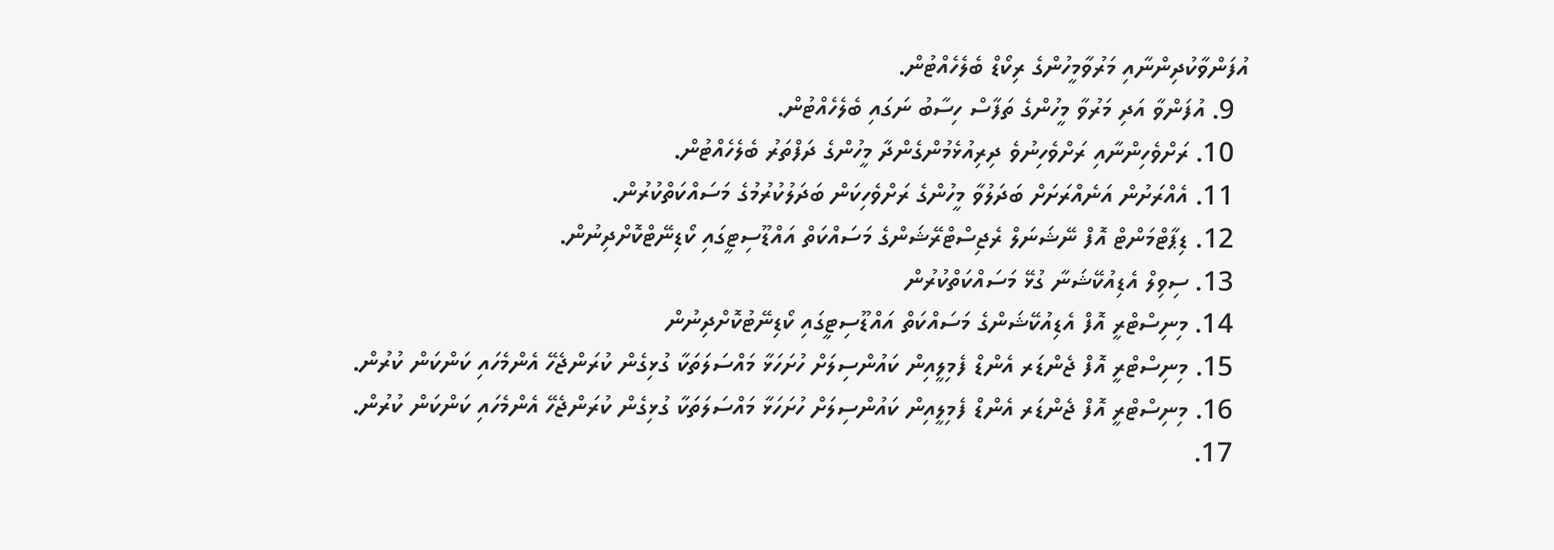އުފަންވާކުދިންނާއި މަރުވާމީހުންގެ ރިކޯޑް ބެލެހެއްޓުން.
  9. އުފަންވާ އަދި މަރުވާ މީހުންގެ ތަފާސް ހިސާބު ނަގައި ބެލެހެއްޓުން.
  10. ރަށްވެހިންނާއި ރަށްވެހިނުވެ ދިރިއުޅެމުންގެންދާ މީހުންގެ ދަފްތަރު ބެލެހެއްޓުން.
  11. އެއްރަށުން އަނެއްރަށަށް ބަދަލުވާ މީހުންގެ ރަށްވެހިކަން ބަދަލުކުރުމުގެ މަސައްކަތްކުރުން.
  12. ޑިޕާޓްމަންޓް އޮފް ނޭޝަނަލް ރެޖިސްޓްރޭޝަންގެ މަސައްކަތް އައްޑޫސިޓީގައި ކޯޑިނޭޓްކޮށްދިނުން.
  13. ސިވިލް އެޑިއުކޭޝަނާ ގުޅޭ މަސައްކަތްކުރުން
  14. މިނިސްޓްރީ އޮފް އެޑިއުކޭޝަންގެ މަސައްކަތް އައްޑޫސިޓީގައި ކޯޑިނޭޓުކޮށްދިނުން
  15. މިނިސްޓްރީ އޮފް ޖެންޑަރ އެންޑް ފެމިލީއިން ކައުންސިލަށް ހުށަހަޅާ މައްސަލަތަކާ ގުޅިގެން ކުރަންޖެހޭ އެންމެހައި ކަންކަން ކުރުން.
  16. މިނިސްޓްރީ އޮފް ޖެންޑަރ އެންޑް ފެމިލީއިން ކައުންސިލަށް ހުށަހަޅާ މައްސަލަތަކާ ގުޅިގެން ކުރަންޖެހޭ އެންމެހައި ކަންކަން ކުރުން.
  17.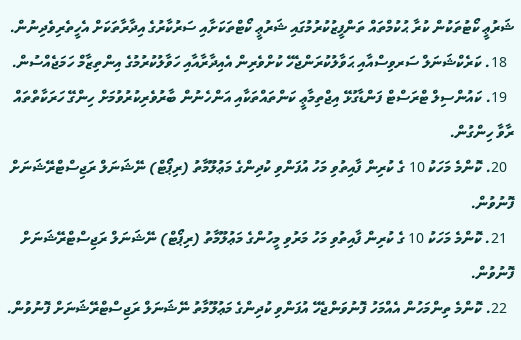ޝަރުޢީ ކޯޓުތަކުން ކުރާ ޙުކުމްތައް ތަންފީޒުކުރުމުގައި ޝަރުޢީ ކޯޓްތަކަށާއި ސަރުކާރުގެ އިދާރާތަކަށް އެހީތެރިވެދިނުން.
  18. ކަރެކްޝަނަލް ސަރވިސްއާއި ޙަވާލުކުރަންޖެހޭ ކުށްވެރިން އެއިދާރާއާއި ހަވާލުކުރުމުގެ އިންތިޒާމް ހަމަޖެއްސުން.
  19. ކައުންސިލް ޓްރަސްޓް ފަންޑާގުޅޭ އިޖްތިމާޢީ ކަންތައްތަކާއި އަންހެނުން ބާރުވެރިކުރުވުމަށް ހިންގޭ ހަރަކާތްތައް ރާވާ ހިންގުން.
  20. ކޮންމެ މަހަކު 10 ގެ ކުރިން ފާއިތުވި މަހު އުފަންވި ކުދިންގެ މަޢުލޫމާތު (ރިޕޯޓް) ނޭޝަނަލް ރަޖިސްޓްރޭޝަނަށް ފޮނުވުން.
  21. ކޮންމެ މަހަކު 10 ގެ ކުރިން ފާއިތުވި މަހު މަރުވި މީހުންގެ މަޢުލޫމާތު (ރިޕޯޓް) ނޭޝަނަލް ރަޖިސްޓްރޭޝަނަށް ފޮނުވުން.
  22. ކޮންމެ ތިންމަހުން އެއްމަހު ފޮނުވަންޖެހޭ އުފަންވި ކުދިންގެ މަޢުލޫމާތު ނޭޝަނަލް ރަޖިސްޓްރޭޝަނަށް ފޮނުވުން.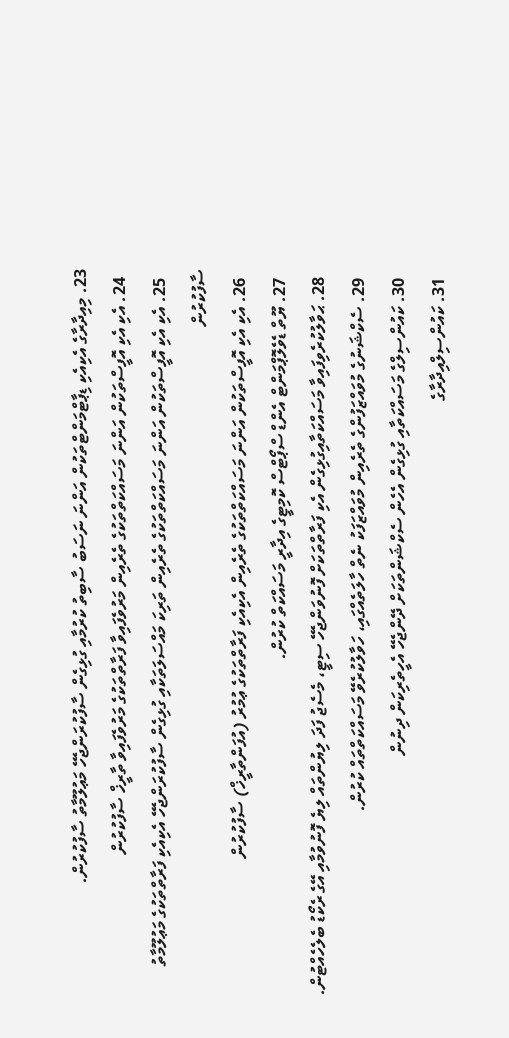23. މިއިދާރާގެ އެކިއެކި ޑިޕާޓްމަންޓްތަކުން އަންނަ ނަސަބު ސާބިތު ކުރުމާއި ގުޅިގެން ސާފުކުރަންޖެހޭ މަޢުލޫމާތު ސާފުކުރުން.
  24. އެކި އެކި އޮފީސްތަކުން އަންނަ މަސައްކަތްތަކުގެ ތެރެއިން މަރުވެފައިވާ ފަރާތްތަކުގެ މަރުވެފައިވާ ތާރީޚް ސާފުކުރުން
  25. އެކި އެކި އޮފީސްތަކުން އަންނަ މަސައްކަތްތަކުގެ ތެރެއިން ތަރިކަ މައްސަލަތަކާއި ގުޅިގެން ސާފުކުރަންޖެހޭ އެކިއެކި ފަރާތްތަކުގެ މަޢުލޫމާތު ސާފުކުރުން
  26. އެކި އެކި އޮފީސްތަކުން އަންނަ މަސައްކަތްތަކުގެ ތެރެއިން އެކިއެކި ފަރާތްތަކުގެ ޢުމުރު (އުފަންތާރީޚް) ސާފުކުރުން
  27. ޔޫތް ޑެވެލޮޕްމަންޓް އެންޑް ސްޕޯޓްސް ކޮމިޓީގެ އިދާރީ މަސައްކަތް ކުރުން.
  28. ޙަވާލުކުރެވިފައިވާ މަސައްކަތާއިގުޅިގެން އެކި ފަރާތްތަކަށް ފޮނުވަންޖެހޭ ސިޓީ، މެސެޖު ފަދަ ލިޔުންތައް ލިޔެ ފޮނުވުމާއި އޭގެ ރެކޯޑު ބެލެހެއްޓުން.
  29. ސެކްޝަނުގެ މުވައްޒަފުންގެ ތެރެއިން މުވައްޒަފަކު ނެތް ހާލަތެއްގައި، ހަވާލުކުރެވޭ މަސައްކަތްތައް ކުރުން.
  30. ކައުންސިލްގެ މަސައްކަތާއި ގުޅިގެން އެހެން ސެކްޝަންތަކަށް ދޭންޖެހޭ އެހީތެރިކަން ދިނުން
  31. ކައުންސިލްއިދާރާގެ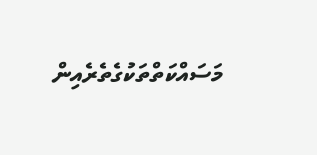މަސައްކަތްތަކުގެތެރެއިން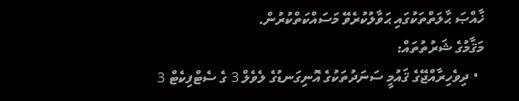ޚާއްޞަ ޙާލަތްތަކުގައި ޙަވާލުކުރެވޭ މަސައްކަތްކުރުން.
މަޤާމުގެ ޝަރުތުތައް:
  • ދިވެހިރާއްޖޭގެ ޤައުމީ ސަނަދުތަކުގެ އޮނިގަނޑުގެ ލެވެލް 3 ގެ ސެޓްފިކެޓް 3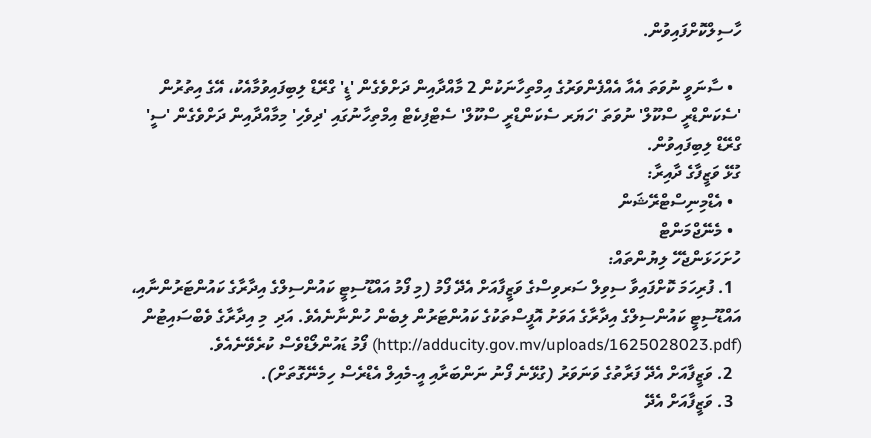ހާސިލްކޮށްފައިވުން.

  • ސާނަވީ ނުވަތަ އެއާ އެއްފެންވަރުގެ އިމްތިހާނަކުން 2 މާއްދާއިން ދަށްވެގެން 'ޑީ' ގްރޭޑް ލިބިފައިވުމާއެކު، އޭގެ އިތުރުން 'ސެކަންޑްރީ ސްކޫލް' ނުވަތަ 'ހަޔަރ ސެކަންޑްރީ ސްކޫލް' ސެޓްފިކެޓް އިމްތިހާނުގައި 'ދިވެހި' މިމާއްދާއިން ދަށްވެގެން 'ސީ' ގްރޭޑް ލިބިފައިވުން.
ގުޅޭ ވަޒީފާގެ ދާއިރާ:
  • އެޑްމިނިސްޓްރޭޝަން
  • މެނޭޖްމަންޓް
ހުށަހަޅަންޖެހޭ ލިޔުންތައް:
  1. ފުރިހަމަ ކޮށްފައިވާ ސިވިލް ސަރވިސްގެ ވަޒީފާއަށް އެދޭ ފޯމު (މި ފޯމު އައްޑޫސިޓީ ކައުންސިލްގެ އިދާރާގެ ކައުންޓަރުންނާއި، އައްޑޫސިޓީ ކައުންސިލްގެ އިދާރާގެ އަވަށު އޮފީސްތަކުގެ ކައުންޓަރުން ލިބެން ހުންނާނެއެވެ. އަދި  މި އިދާރާގެ ވެބްސައިޓުން (http://adducity.gov.mv/uploads/1625028023.pdf) ފޯމު ޑައުންލޯޑްވެސް ކުރެވޭނެއެވެ.
  2. ވަޒީފާއަށް އެދޭ ފަރާތުގެ ވަނަވަރު (ގުޅޭނެ ފޯނު ނަންބަރާއި އީ-މެއިލް އެޑްރެސް ހިމެނޭގޮތަށް).
  3. ވަޒީފާއަށް އެދޭ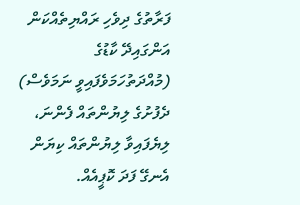ފަރާތުގެ ދިވެހި ރައްޔިތެއްކަން އަންގައިދޭ ކާޑުގެ (މުއްދަތުހަމަވެފައިވީ ނަމަވެސް) ދެފުށުގެ ލިޔުންތައް ފެންނަ، ލިޔެފައިވާ ލިޔުންތައް ކިޔަން އެނގޭ ފަދަ ކޮޕީއެއް.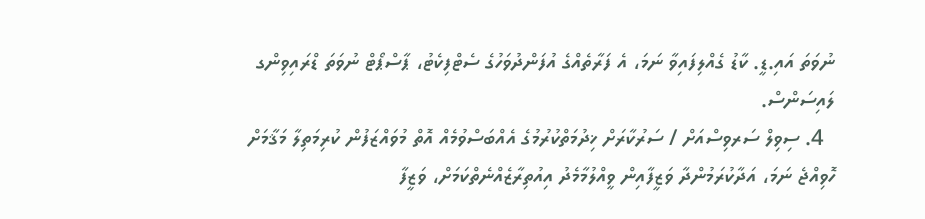ނުވަތަ އައި.ޑީ. ކާޑު ގެއްލިފައިވާ ނަމަ، އެ ފަރާތެއްގެ އުފަންދުވަހުގެ ސެޓްފިކެޓު، ޕާސްޕޯޓް ނުވަތަ ޑްރައިވިންގ ލައިސަންސް.
  4. ސިވިލް ސަރވިސްއަށް / ސަރުކާރަށް ޚިދުމަތްކުރުމުގެ އެއްބަސްވުމެއް އޮތް މުވައްޒަފުން ކުރިމަތިލާ މަޤާމަށް ހޮވިއްޖެ ނަމަ، އަދާކުރަމުންދާ ވަޒީފާއިން ވީއްލުމާމެދު އިއުތިރާޒެއްނެތްކަމަށް، ވަޒީފާ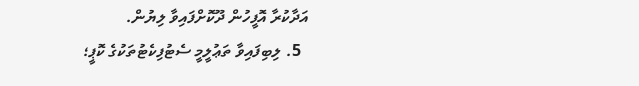އަދާކުރާ އޮފީހުން ދޫކޮށްފައިވާ ލިޔުން.
  5. ލިބިފައިވާ ތަޢުލީމީ ސެޓުފިކެޓުތަކުގެ ކޮޕީ؛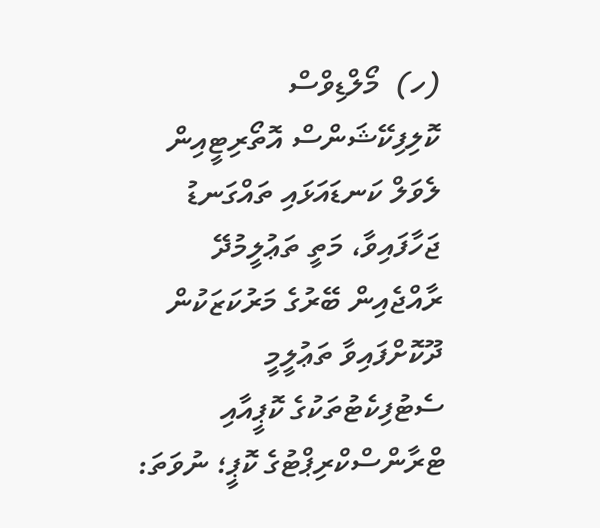(ހ)  މޯލްޑިވްސް ކޮލިފިކޭޝަންސް އޮތޯރިޓީއިން ލެވަލް ކަނޑައަޅައި ތައްގަނޑު ޖަހާފައިވާ، މަތީ ތަޢުލީމުދޭ ރާއްޖެއިން ބޭރުގެ މަރުކަޒަކުން ދޫކޮށްފައިވާ ތަޢުލީމީ ސެޓުފިކެޓުތަކުގެ ކޮޕީއާއި ޓްރާންސްކްރިޕްޓުގެ ކޮޕީ؛ ނުވަތަ: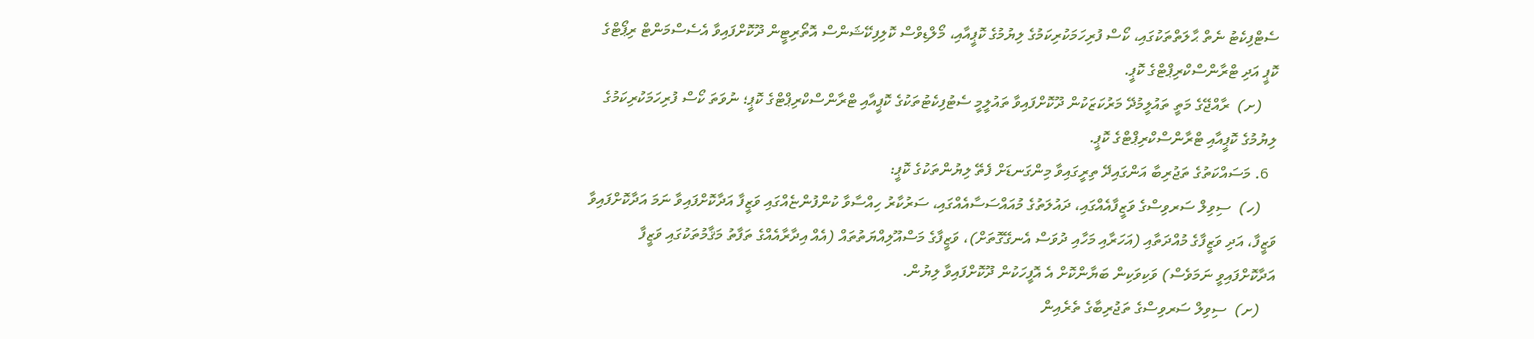ސެޓްފިކެޓު ނެތް ޙާލަތްތަކުގައި، ކޯސް ފުރިހަމަކުރިކަމުގެ ލިޔުމުގެ ކޮޕީއާއި، މޯލްޑިވްސް ކޮލިފިކޭޝަންސް އޮތޯރިޓީން ދޫކޮށްފައިވާ އެސެސްމަންޓް ރިޕޯޓްގެ ކޮޕީ އަދި ޓްރާންސްކްރިޕްޓްގެ ކޮޕީ.
    (ށ)  ރާއްޖޭގެ މަތީ ތައުލީމުދޭ މަރުކަޒަކުން ދޫކޮށްފައިވާ ތައުލީމީ ސެޓުފިކެޓުތަކުގެ ކޮޕީއާއި ޓްރާންސްކްރިޕްޓްގެ ކޮޕީ؛ ނުވަތަ ކޯސް ފުރިހަމަކުރިކަމުގެ ލިޔުމުގެ ކޮޕީއާއި ޓްރާންސްކްރިޕްޓްގެ ކޮޕީ.
  6. މަސައްކަތުގެ ތަޖުރިބާ އަންގައިދޭ ތިރީގައިވާ މިންގަނޑަށް ފެތޭ ލިޔުންތަކުގެ ކޮޕީ:
    (ހ)  ސިވިލް ސަރވިސްގެ ވަޒީފާއެއްގައި، ދައުލަތުގެ މުއައްސަސާއެއްގައި، ސަރުކާރު ހިއްސާވާ ކުންފުންޏެއްގައި ވަޒީފާ އަދާކޮށްފައިވާ ނަމަ އަދާކޮށްފައިވާ ވަޒީފާ، އަދި ވަޒީފާގެ މުއްދަތާއި (އަހަރާއި މަހާއި ދުވަސް އެނގޭގޮތަށް)، ވަޒީފާގެ މަސްއޫލިއްޔަތުތައް (އެއް އިދާރާއެއްގެ ތަފާތު މަޤާމުތަކުގައި ވަޒީފާ އަދާކޮށްފައިވީ ނަމަވެސް) ވަކިވަކިން ބަޔާންކޮށް އެ އޮފީހަކުން ދޫކޮށްފައިވާ ލިޔުން.
    (ށ)  ސިވިލް ސަރވިސްގެ ތަޖުރިބާގެ ތެރެއިން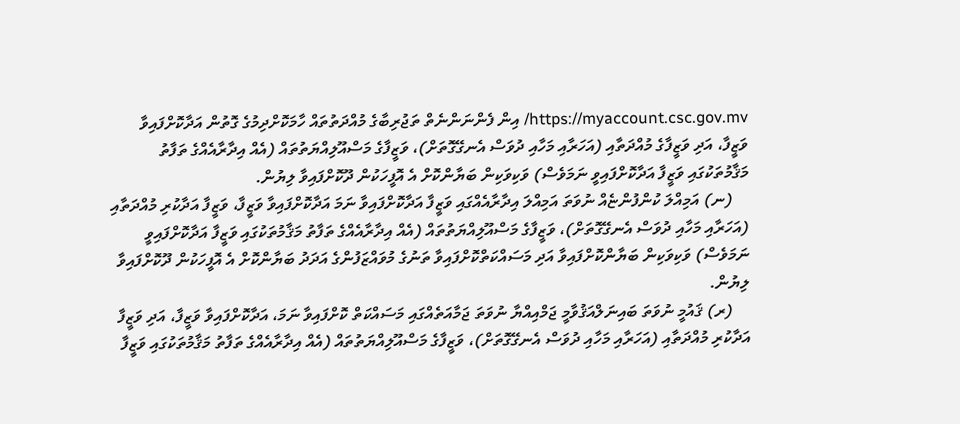https://myaccount.csc.gov.mv/ އިން ފެންނަންނެތް ތަޖުރިބާގެ މުއްދަތުތައް ހާމަކޮށްދިމުގެ ގޮތުން އަދާކޮށްފައިވާ ވަޒީފާ، އަދި ވަޒީފާގެ މުއްދަތާއި (އަހަރާއި މަހާއި ދުވަސް އެނގޭގޮތަށް)، ވަޒީފާގެ މަސްއޫލިއްޔަތުތައް (އެއް އިދާރާއެއްގެ ތަފާތު މަޤާމުތަކުގައި ވަޒީފާ އަދާކޮށްފައިވީ ނަމަވެސް) ވަކިވަކިން ބަޔާންކޮށް އެ އޮފީހަކުން ދޫކޮށްފައިވާ ލިޔުން.
    (ނ) އަމިއްލަ ކުންފުންޏެއް ނުވަތަ އަމިއްލަ އިދާރާއެއްގައި ވަޒީފާ އަދާކޮށްފައިވާ ނަމަ އަދާކޮށްފައިވާ ވަޒީފާ، ވަޒީފާ އަދާކުރި މުއްދަތާއި (އަހަރާއި މަހާއި ދުވަސް އެނގޭގޮތަށް)، ވަޒީފާގެ މަސްއޫލިއްޔަތުތައް (އެއް އިދާރާއެއްގެ ތަފާތު މަޤާމުތަކުގައި ވަޒީފާ އަދާކޮށްފައިވީ ނަމަވެސް) ވަކިވަކިން ބަޔާންކޮށްފައިވާ އަދި މަސައްކަތްކޮށްފައިވާ ތަނުގެ މުވައްޒަފުންގެ އަދަދު ބަޔާންކޮށް އެ އޮފީހަކުން ދޫކޮށްފައިވާ ލިޔުން.
    (ރ) ޤައުމީ ނުވަތަ ބައިނަލްއަޤުވާމީ ޖަމްއިއްޔާ ނުވަތަ ޖަމާއަތެއްގައި މަސައްކަތް ކޮށްފައިވާ ނަމަ، އަދާކޮށްފައިވާ ވަޒީފާ، އަދި ވަޒީފާ އަދާކުރި މުއްދަތާއި (އަހަރާއި މަހާއި ދުވަސް އެނގޭގޮތަށް)، ވަޒީފާގެ މަސްއޫލިއްޔަތުތައް (އެއް އިދާރާއެއްގެ ތަފާތު މަޤާމުތަކުގައި ވަޒީފާ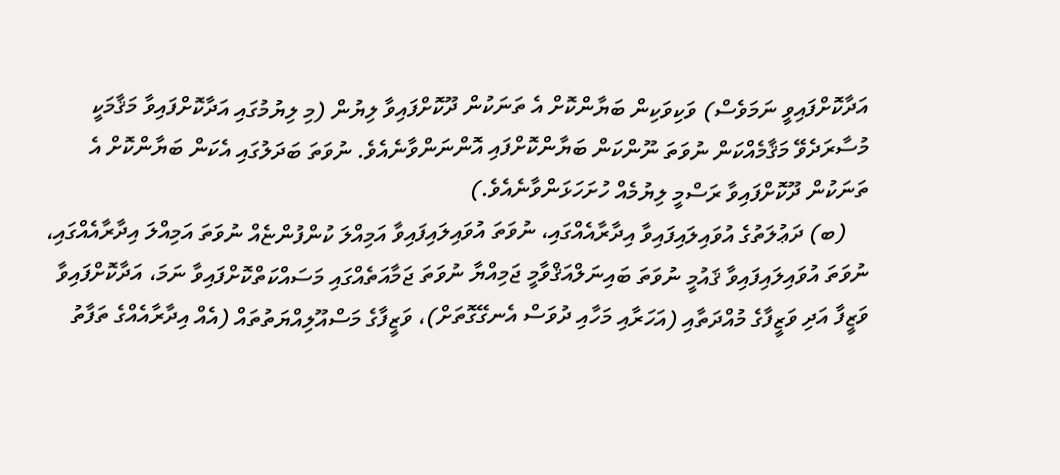އަދާކޮށްފައިވީ ނަމަވެސް) ވަކިވަކިން ބަޔާންކޮށް އެ ތަނަކުން ދޫކޮށްފައިވާ ލިޔުން (މި ލިޔުމުގައި އަދާކޮށްފައިވާ މަޤާމަކީ މުސާރަދެވޭ މަޤާމެއްކަން ނުވަތަ ނޫންކަން ބަޔާންކޮށްފައި އޮންނަންވާނެއެވެ. ނުވަތަ ބަދަލުގައި އެކަން ބަޔާންކޮށް އެ ތަނަކުން ދޫކޮށްފައިވާ ރަސްމީ ލިޔުމެއް ހުށަހަޅަންވާނެއެވެ.)
    (ބ) ދަޢުލަތުގެ އުވައިލައިފައިވާ އިދާރާއެއްގައި، ނުވަތަ އުވައިލައިފައިވާ އަމިއްލަ ކުންފުންޏެއް ނުވަތަ އަމިއްލަ އިދާރާއެއްގައި، ނުވަތަ އުވައިލައިފައިވާ ޤައުމީ ނުވަތަ ބައިނަލްއަޤްވާމީ ޖަމިއްޔާ ނުވަތަ ޖަމާއަތެއްގައި މަސައްކަތްކޮށްފައިވާ ނަމަ، އަދާކޮށްފައިވާ ވަޒީފާ އަދި ވަޒީފާގެ މުއްދަތާއި (އަހަރާއި މަހާއި ދުވަސް އެނގޭގޮތަށް)، ވަޒީފާގެ މަސްއޫލިއްޔަތުތައް (އެއް އިދާރާއެއްގެ ތަފާތު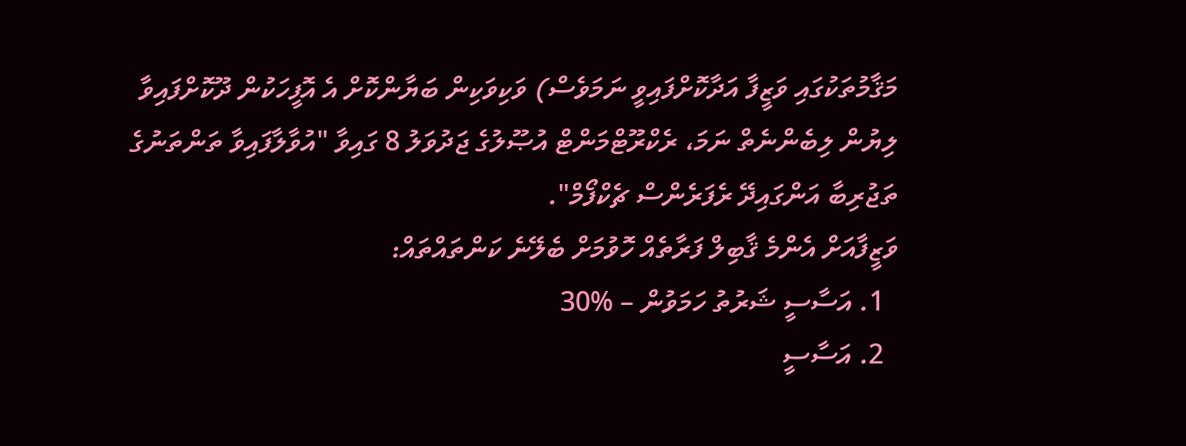މަޤާމުތަކުގައި ވަޒީފާ އަދާކޮށްފައިވީ ނަމަވެސް) ވަކިވަކިން ބަޔާންކޮށް އެ އޮފީހަކުން ދޫކޮށްފައިވާ ލިޔުން ލިބެންނެތް ނަމަ، ރެކްރޫޓްމަންޓް އުޞޫލުގެ ޖަދުވަލު 8 ގައިވާ "އުވާލާފައިވާ ތަންތަނުގެ ތަޖުރިބާ އަންގައިދޭ ރެފަރެންސް ޗެކްފޯމް".
ވަޒީފާއަށް އެންމެ ޤާބިލް ފަރާތެއް ހޮވުމަށް ބެލޭނެ ކަންތައްތައް:
  1. އަސާސީ ޝަރުތު ހަމަވުން – %30
  2. އަސާސީ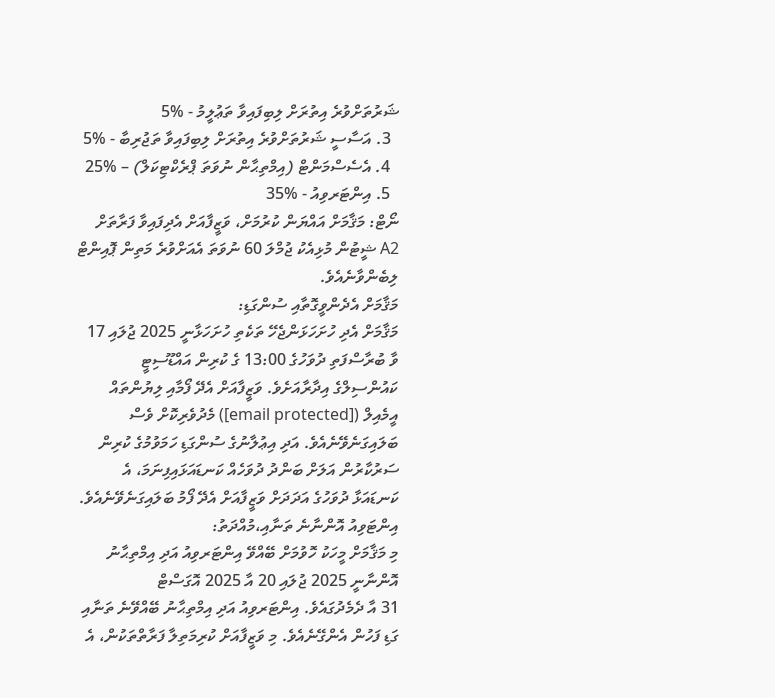ޝަރުތަށްވުރެ އިތުރަށް ލިބިފައިވާ ތަޢުލީމު - %5
  3. އަސާސީ ޝަރުތަށްވުރެ އިތުރަށް ލިބިފައިވާ ތަޖުރިބާ - %5
  4. އެސެސްމަންޓް (އިމްތިޙާން ނުވަތަ ޕްރެކްޓިކަލް) – %25
  5. އިންޓަރވިއު - %35
ނޯޓް: މަޤާމަށް އައްޔަން ކުރުމަށް، ވަޒީފާއަށް އެދިފައިވާ ފަރާތަށް A2 ޝީޓުން މުޅިއެކު ޖުމްލަ 60 ނުވަތަ އެއަށްވުރެ މަތިން ޕޮއިންޓް ލިބެންވާނެއެވެ.
މަޤާމަށް އެދެންވީގޮތާއި ސުންގަޑި:
މަޤާމަށް އެދި ހުށަހަޅަންޖެހޭ ތަކެތި ހުށަހަޅާނީ 2025 ޖުލައި 17 ވާ ބުރާސްފަތި ދުވަހުގެ 13:00 ގެ ކުރިން އައްޑޫސިޓީ ކައުންސިލްގެ އިދާރާއަށެވެ. ވަޒީފާއަށް އެދޭ ފޯމާއި ލިޔުންތައް އީމެއިލް ([email protected]) މެދުވެރިކޮށް ވެސް ބަލައިގަނެވޭނެއެވެ. އަދި އިޢުލާނުގެ ސުންގަޑި ހަމަވުމުގެ ކުރިން ސަރުކާރުން އަލަށް ބަންދު ދުވަހެއް ކަނޑައަޅައިފިނަމަ، އެ ކަނޑައަޅާ ދުވަހުގެ އަދަދަށް ވަޒީފާއަށް އެދޭ ފޯމު ބަލައިގަނެވޭނެއެވެ.
އިންޓަވިއު އޮންނާނެ ތަނާއި،މުއްދަތު:
މި މަޤާމަށް މީހަކު ހޮވުމަށް ބޭއްވޭ އިންޓަރވިއު އަދި އިމްތިޙާނު އޮންނާނީ 2025 ޖުލައި 20 އާ 2025 އޮގަސްޓް
31 އާ ދެމެދުގައެވެ. އިންޓަރވިއު އަދި އިމްތިޙާނު ބޭއްވޭނެ ތަނާއި ގަޑި ފަހުން އެންގޭނެއެވެ. މި ވަޒީފާއަށް ކުރިމަތިލާ ފަރާތްތަކުން، އެ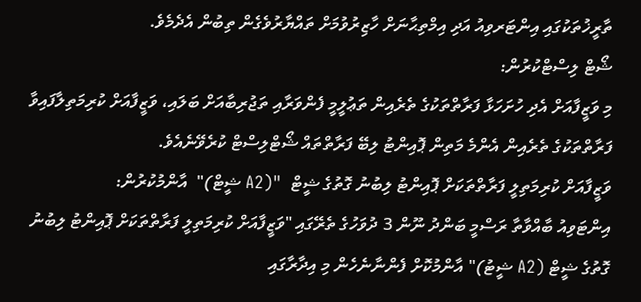ތާރީޚުތަކުގައި އިންޓަރވިއު އަދި އިމްތިޙާނަށް ހާޒިރުވުމަށް ތައްޔާރުވެގެން ތިބުން އެދެމެވެ.
ޝޯޓް ލިސްޓްކުރުން:
މި ވަޒީފާއަށް އެދި ހުށަހަޅާ ފަރާތްތަކުގެ ތެރެއިން ތަޢުލީމީ ފެންވަރާއި ތަޖުރިބާއަށް ބަލައި، ވަޒީފާއަށް ކުރިމަތިލާފައިވާ ފަރާތްތަކުގެ ތެރެއިން އެންމެ މަތިން ޕޮއިންޓު ލިބޭ ފަރާތްތައް ޝޯޓްލިސްޓް ކުރެވޭނެއެވެ.
ވަޒީފާއަށް ކުރިމަތިލީ ފަރާތްތަކަށް ޕޮއިންޓު ލިބުނު ގޮތުގެ ޝީޓް  "(A2 ޝީޓް)"  އާންމުކުރުން:
އިންޓަވިއު ބާއްވާތާ ރަސްމީ ބަންދު ނޫން 3 ދުވަހުގެ ތެރޭގައި "ވަޒީފާއަށް ކުރިމަތިލީ ފަރާތްތަކަށް ޕޮއިންޓު ލިބުނު ގޮތުގެ ޝީޓް (A2 ޝީޓު)" އާންމުކޮށް ފެންނާނެހެން މި އިދާރާގައި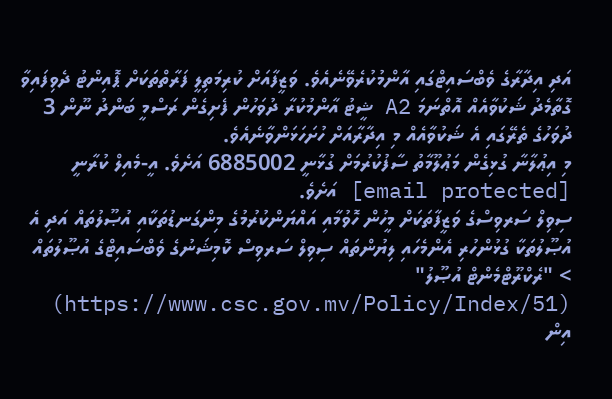އަދި އިދާރާގެ ވެބްސައިޓްގައި އާންމުކުރެވޭނެއެވެ. ވަޒީފާއަށް ކުރިމަތިލީ ފަރާތްތަކަށް ޕޮއިންޓު ދެވިފައިވާ ގޮތާމެދު ޝަކުވާއެއް އޮތްނަމަ A2 ޝީޓު އާންމުކުރާ ދުވަހުން ފެށިގެން ރަސްމީ ބަންދު ނޫން 3 ދުވަހުގެ ތެރޭގައި އެ ޝަކުވާއެއް މި އިދާރާއަށް ހުށަހަޅަންވާނެއެވެ.
މި އިޢުލާނާ ގުޅިގެން މަޢުލޫމާތު ސާފުކުރުމަށް ގުޅާނީ 6885002 އަށެވެ. އީ-މެއިލް ކުރާނީ [email protected] އަށެވެ.
ސިވިލް ސަރވިސްގެ ވަޒީފާތަކަށް މީހުން ހޮވުމާއި އައްޔަންކުރުމުގެ މިންގަނޑުތަކާއި އުޞޫލުތައް އަދި އެ އުޞޫލުތަކާ ގުޅުންހުރި އެންމެހައި ލިޔުންތައް ސިވިލް ސަރވިސް ކޮމިޝަނުގެ ވެބްސައިޓްގެ އުޞޫލުތައް > "ރެކްރޫޓްމެންޓް އުޞޫލު" (https://www.csc.gov.mv/Policy/Index/51) އިން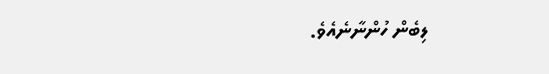ލިބެން ހުންނާނެއެވެ.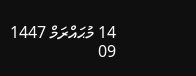14 މުޙައްރަމް 1447
09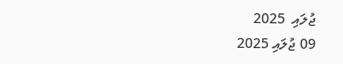ޖުލައި  2025
09 ޖުލައި 2025